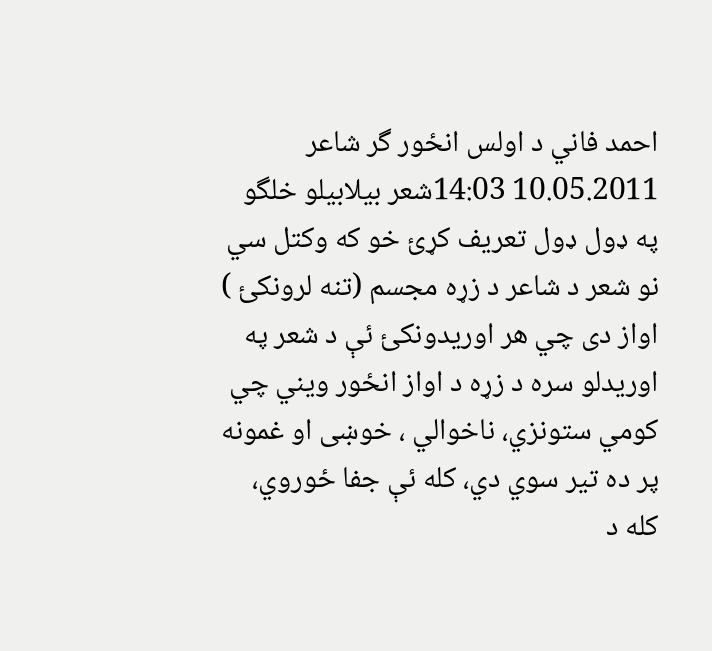احمد فاني د اولس انځور گر شاعر
10.05.2011 14:03شعر بيلابيلو خلگو په ډول ډول تعريف کړئ خو که وکتل سي نو شعر د شاعر د زړه مجسم (تنه لرونکئ ) اواز دى چي هر اوريدونکئ ئې د شعر په اوريدلو سره د زړه د اواز انځور ويني چي کومي ستونزي، ناخوالي ، خوښى او غمونه پر ده تير سوي دي، کله ئې جفا ځوروي، کله د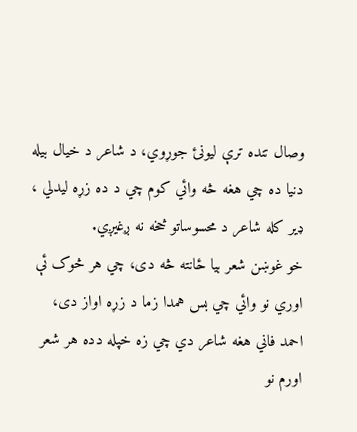وصال تنده ترې ليونئ جوړوي، د شاعر د خيال بيله دنيا ده چي هغه څه وائي کوم چي د ده زړه ليدلي ، ډير کله شاعر د محسوساتو څخه نه ږغيږي.
خو غوښن شعر بيا ځانته څه دى، چي هر څوک ئې اوري نو وائي چي بس همدا زما د زړه اواز دى، احمد فاني هغه شاعر دي چي زه خپله دده هر شعر اورم نو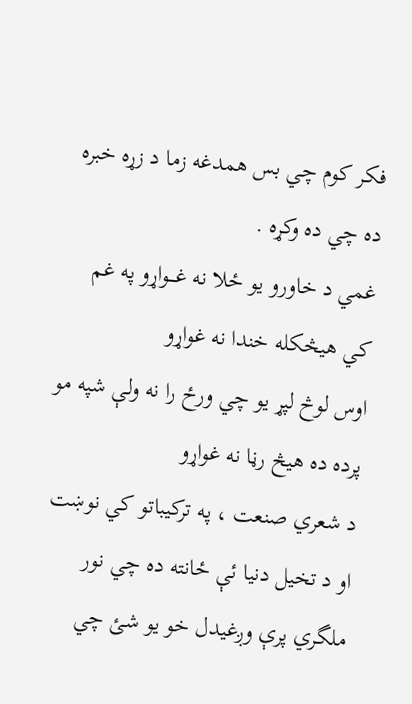فکر کوم چي بس همدغه زما د زړه خبره ده چي ده وکړه .
غمي د خاورو يو ځلا نه غـــواړو په غم کي هيڅکله خندا نه غواړو
اوس لوڅ لپړ يو چي ورځ را نه ولې شپه مو پرده ده هيڅ رڼا نه غواړو
د شعري صنعت ، په ترکيباتو کي نوښت او د تخيل دنيا ئې ځانته ده چي نور ملگري پرې وږغيدل خو يو شئ چي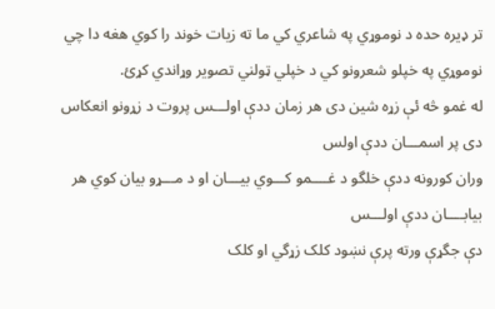تر ډيره حده د نوموړي په شاعري کي ما ته زيات خوند را کوي هغه دا چي نوموړي په خپلو شعرونو کي د خپلي ټولني تصوير وړاندي کړئ.
له غمو څه ئې زړه شين دى هر زمان ددې اولـــس پروت د زړونو انعکاس دى پر اسمـــان ددې اولس
وران کورونه ددې خلگو د غــــمو کـــوي بيـــان او د مـــړو بيان کوي هر بيابــــان ددې اولـــس
دې جگړې ورته پرې نښود کلک زړگي او کلک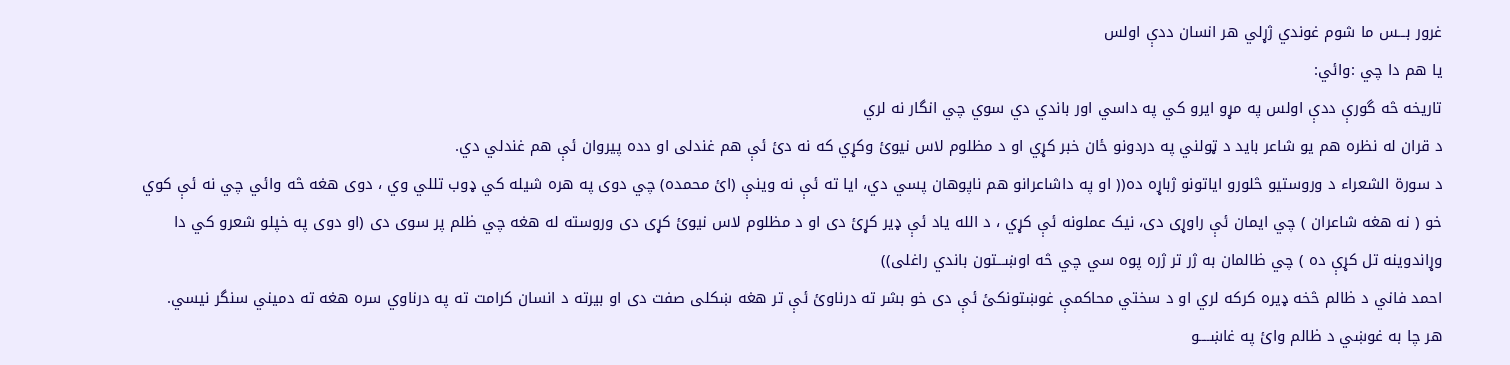غرور بـــس ما شوم غوندي ژړلي هر انسان ددې اولس
يا هم دا چي :وائي:
تاريخه څه گورې ددې اولس په مړو ايرو کي په داسي اور باندي دي سوي چي انگار نه لري
د قران له نظره هم يو شاعر بايد د ټولني په دردونو ځان خبر کړي او د مظلوم لاس نيوئ وکړي که نه دئ ئې هم غندلى او دده پيروان ئې هم غندلي دي.
د سورة الشعراء د وروستيو څلورو اياتونو ژباړه ده(( او په داشاعرانو هم ناپوهان پسي دي، ايا ته ئې نه وينې (ائ محمده) چي دوى په هره شيله کي ډوب تللي وي ، دوى هغه څه وائي چي نه ئې کوي خو ( نه هغه شاعران ) چي ايمان ئې راوړى دى، نيک عملونه ئې کړي ، د الله ياد ئې ډير کړئ دى او د مظلوم لاس نيوئ کړى دى وروسته له هغه چي ظلم پر سوى دى (او دوى په خپلو شعرو کي دا وړاندوينه تل کړې ده ) چي ظالمان به ژر تر ژره پوه سي چي څه اوښـــتون باندي راغلى))
احمد فاني د ظالم څخه ډيره کرکه لري او د سختي محاکمې غوښتونکئ ئې دى خو بشر ته درناوئ ئې تر هغه ښکلى صفت دى او بيرته د انسان کرامت ته په درناوي سره هغه ته دميني سنگر نيسي.
هر چا به غوښي د ظالم وائ په غاښــــو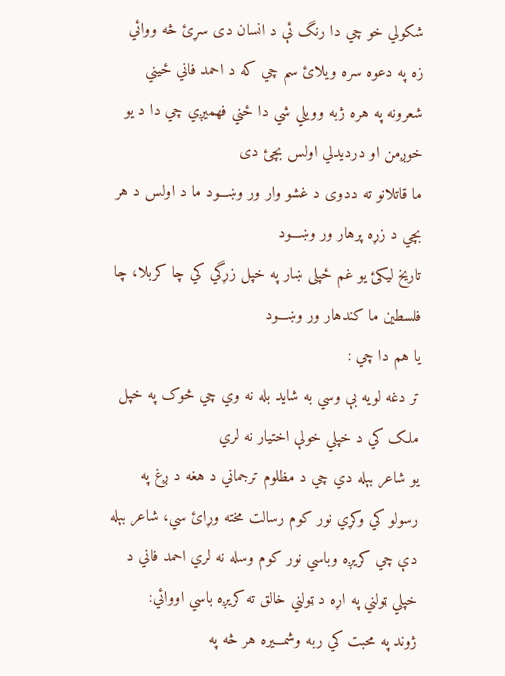شکولي خو چي دا رنگ ئې د انسان دى سړئ څه ووائي
زه په دعوه سره ويلائ سم چي که د احمد فاني ځيني شعرونه په هره ژبه وويلي شي دا ځني فهميږي چي دا د يو خوږمن او درديدلي اولس بچئ دى
ما قاتلانو ته ددوى د غشو وار ور وښـــود ما د اولس د هر بچي د زړه پرهار ور وښـــود
تاريخ ليکئ يو غم ځپلى ښار په خپل زړگي کي چا کربلا، چا فلسطين ما کندهار ور وښـــود
يا هم دا چي :
تر دغه لويه بې وسي به شايد بله نه وي چي څوک په خپل ملک کي د خپلي خولې اختيار نه لري
يو شاعر بېله دي چي د مظلوم ترجماني د هغه د ږغ په رسولو کي وکړي نور کوم رسالت مخته وړائ سي، شاعر بېله دې چي کريږه وباسي نور کوم وسله نه لري احمد فاني د خپلي ټولني په اړه د ټولني خالق ته کريږه باسي اووائي:
ژوند په محبت کي ربه وشمـــيره هر څه په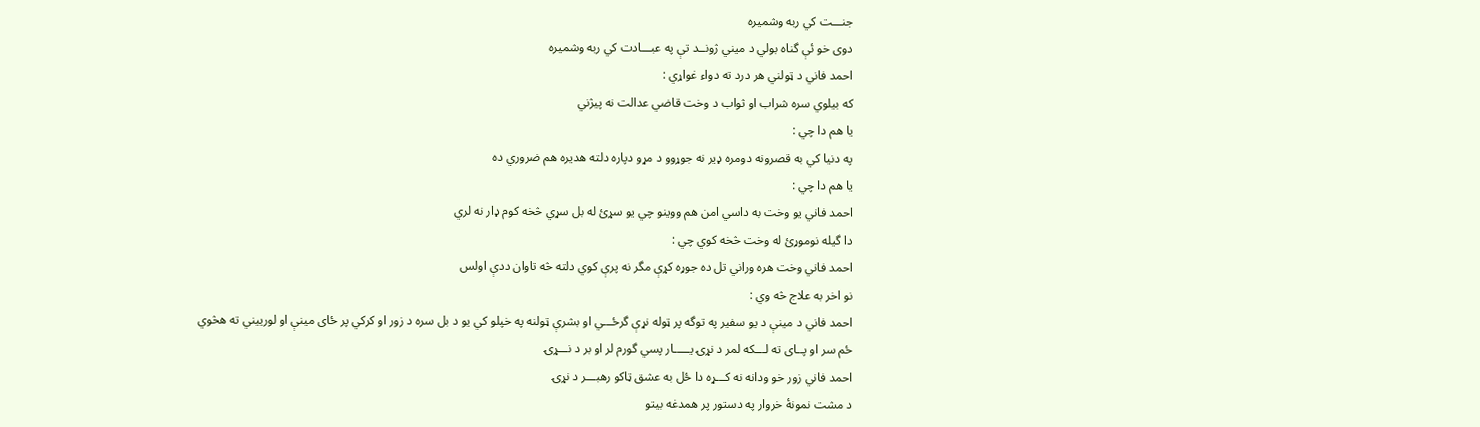جنـــت کي ربه وشميره
دوى خو ئې گناه بولي د ميني ژونــد تې په عبـــادت کي ربه وشميره
احمد فاني د ټولني هر درد ته دواء غواړي :
که بيلوي سره شراب او ثواب د وخت قاضي عدالت نه پيژني
يا هم دا چي :
په دنيا کي به قصرونه دومره ډير نه جوړوو د مړو دپاره دلته هديره هم ضروري ده
يا هم دا چي :
احمد فاني يو وخت به داسي امن هم ووينو چي يو سړئ له بل سړي څخه کوم ډار نه لري
دا گيله نوموړئ له وخت څخه کوي چي :
احمد فاني وخت هره وراني تل ده جوړه کړې مگر نه پرې کوي دلته څه تاوان ددې اولس
نو اخر به علاج څه وي :
احمد فاني د مينې د يو سفير په توگه پر ټوله نړې گرځـــي او بشرې ټولنه په خپلو کي يو د بل سره د زور او کرکي پر ځاى مينې او لورييني ته هڅوي
ځم سر او پــاى ته لـــکه لمر د نړۍ يـــــار پسي گورم لر او بر د نـــړۍ
احمد فاني زور خو ودانه نه کـــړه دا ځل به عشق ټاکو رهبـــر د نړۍ
د مشت نمونۀ خروار په دستور پر همدغه بيتو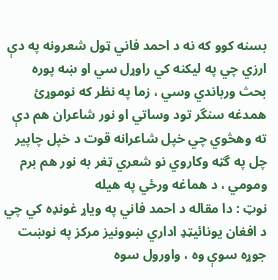بسنه کوو که نه د احمد فاني ټول شعرونه په دې ارزي چي په ليکنه کي راوړل سي او ښه پوره بحث ورباندي وسي ، زما په نظر که نوموړئ همدغه سنگر تود وساتي او نور شاعران هم دې ته وهڅوي چي خپل شاعرانه قوت د خپل چاپير چل په گټه وکاروي نو شعري ټغر به نور هم برم ومومي ، د هماغه ورځي په هيله
نوټ : دا مقاله د احمد فاني په وياړ غونډه کي چي د افغان يونائيټډ اداري ښوونيز مرکز په نوښت جوړه سوې وه ، واورول سوه